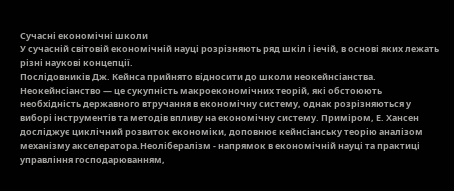Сучасні економічні школи
У сучасній світовій економічній науці розрізняють ряд шкіл і іечій, в основі яких лежать різні наукові концепції.
Послідовників Дж. Кейнса прийнято відносити до школи неокейнсіанства.
Неокейнсіанство — це сукупність макроекономічних теорій, які обстоюють необхідність державного втручання в економічну систему, однак розрізняються у виборі інструментів та методів впливу на економічну систему. Приміром, Е. Хансен досліджує циклічний розвиток економіки, доповнює кейнсіанську теорію аналізом механізму акселератора.Неолібералізм - напрямок в економічній науці та практиці управління господарюванням,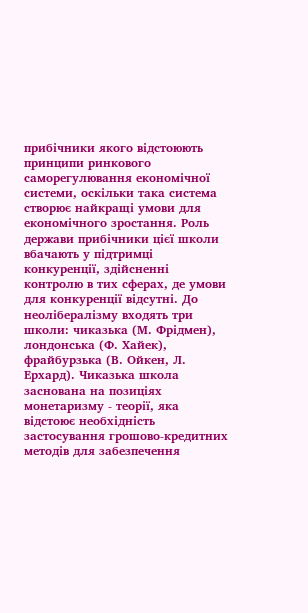прибічники якого відстоюють принципи ринкового саморегулювання економічної системи, оскільки така система створює найкращі умови для економічного зростання. Роль держави прибічники цієї школи вбачають у підтримці конкуренції, здійсненні контролю в тих сферах, де умови для конкуренції відсутні. До неолібералізму входять три школи: чиказька (М. Фрідмен), лондонська (Ф. Хайек), фрайбурзька (В. Ойкен, Л. Ерхард). Чиказька школа заснована на позиціях монетаризму - теорії, яка відстоює необхідність застосування грошово-кредитних методів для забезпечення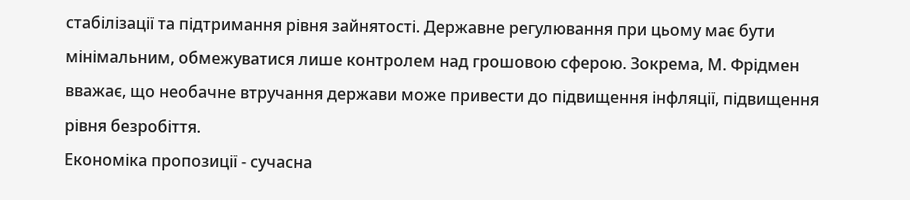стабілізації та підтримання рівня зайнятості. Державне регулювання при цьому має бути мінімальним, обмежуватися лише контролем над грошовою сферою. Зокрема, М. Фрідмен вважає, що необачне втручання держави може привести до підвищення інфляції, підвищення рівня безробіття.
Економіка пропозиції - сучасна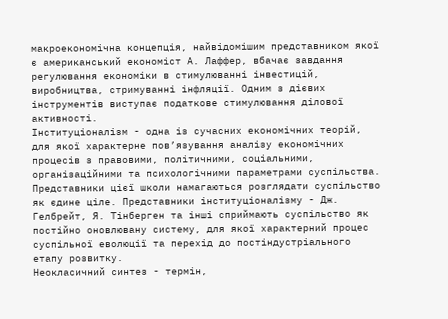макроекономічна концепція, найвідомішим представником якої є американський економіст А. Лаффер, вбачає завдання регулювання економіки в стимулюванні інвестицій, виробництва, стримуванні інфляції. Одним з дієвих інструментів виступає податкове стимулювання ділової активності.
Інституціоналізм - одна із сучасних економічних теорій, для якої характерне пов’язування аналізу економічних процесів з правовими, політичними, соціальними, організаційними та психологічними параметрами суспільства. Представники цієї школи намагаються розглядати суспільство як єдине ціле. Представники інституціоналізму - Дж. Гелбрейт, Я. Тінберген та інші сприймають суспільство як постійно оновлювану систему, для якої характерний процес суспільної еволюції та перехід до постіндустріального етапу розвитку.
Неокласичний синтез - термін,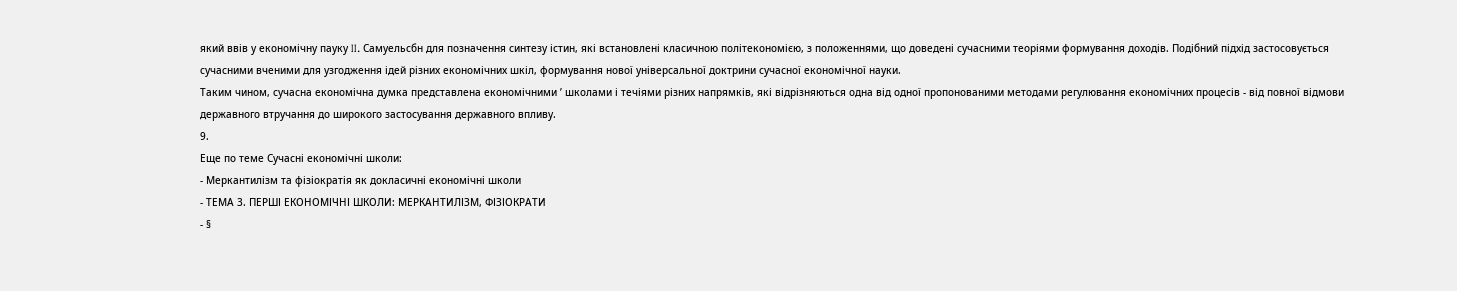який ввів у економічну пауку II. Самуельсбн для позначення синтезу істин, які встановлені класичною політекономією, з положеннями, що доведені сучасними теоріями формування доходів. Подібний підхід застосовується сучасними вченими для узгодження ідей різних економічних шкіл, формування нової універсальної доктрини сучасної економічної науки.
Таким чином, сучасна економічна думка представлена економічними ’ школами і течіями різних напрямків, які відрізняються одна від одної пропонованими методами регулювання економічних процесів - від повної відмови державного втручання до широкого застосування державного впливу.
9.
Еще по теме Сучасні економічні школи:
- Меркантилізм та фізіократія як докласичні економічні школи
- ТЕМА 3. ПЕРШІ ЕКОНОМІЧНІ ШКОЛИ: МЕРКАНТИЛІЗМ, ФІЗІОКРАТИ
- §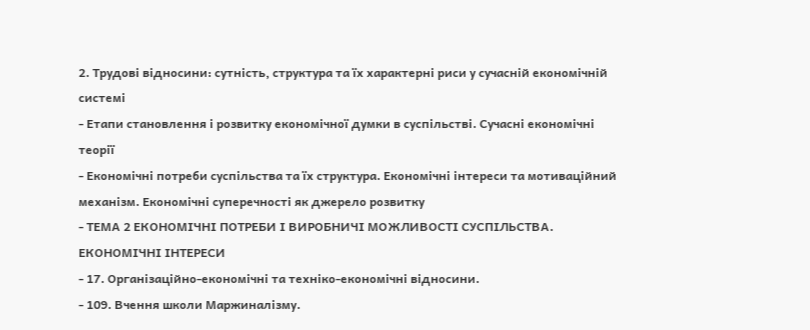2. Трудові відносини: сутність, структура та їх характерні риси у сучасній економічній системі
- Етапи становлення і розвитку економічної думки в суспільстві. Сучасні економічні теорії
- Економічні потреби суспільства та їх структура. Економічні інтереси та мотиваційний механізм. Економічні суперечності як джерело розвитку
- ТЕМА 2 ЕКОНОМІЧНІ ПОТРЕБИ І ВИРОБНИЧІ МОЖЛИВОСТІ СУСПІЛЬСТВА. ЕКОНОМІЧНІ ІНТЕРЕСИ
- 17. Організаційно-економічні та техніко-економічні відносини.
- 109. Вчення школи Маржиналізму.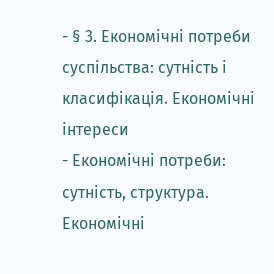- § 3. Економічні потреби суспільства: сутність і класифікація. Економічні інтереси
- Економічні потреби: сутність, структура. Економічні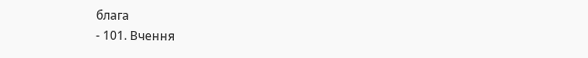блага
- 101. Вчення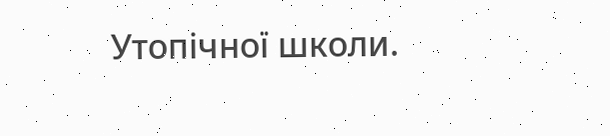Утопічної школи.